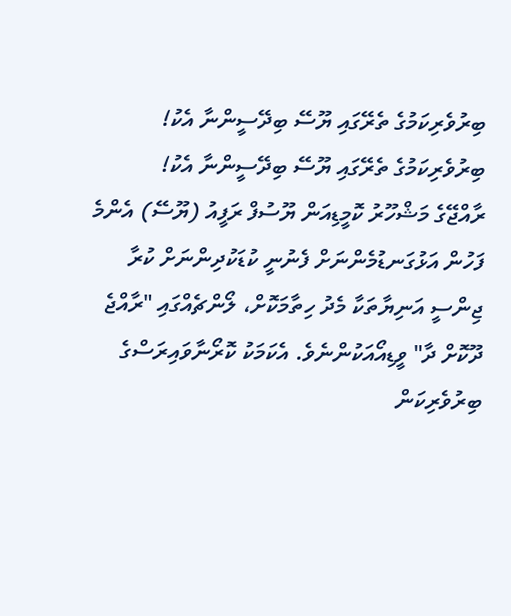ބިރުވެރިކަމުގެ ތެރޭގައި ޔޫސޭ ބިދޭސީންނާ އެކު!
ބިރުވެރިކަމުގެ ތެރޭގައި ޔޫސޭ ބިދޭސީންނާ އެކު!
ރާއްޖޭގެ މަޝްހޫރު ކޮމީޑިއަން ޔޫސުފް ރަފީއު (ޔޫސޭ) އެންމެ ފަހުން އަޅުގަނޑުމެންނަށް ފެނުނީ ކުޑަކުދިންނަށް ކުރާ ޖިންސީ އަނިޔާތަކާ މެދު ހިތާމަކޮށް، ލޯންޗެއްގައި "ރާއްޖެ ދޫކޮށް ދާ" ވީޑިއޯއަކުންނެވެ. އެކަމަކު ކޮރޯނާވައިރަސްގެ ބިރުވެރިކަން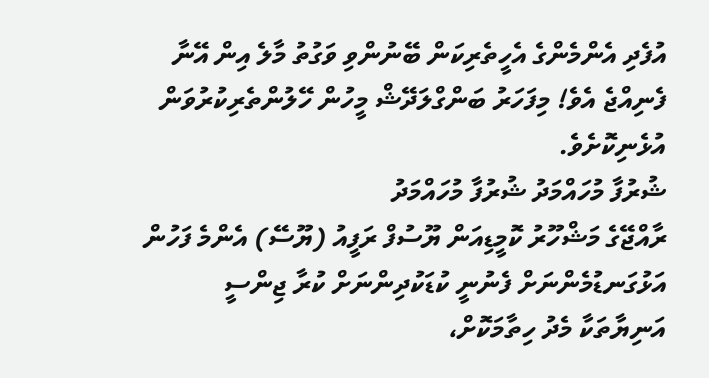އުފެދި އެންމެންގެ އެހީތެރިކަން ބޭނުންވި ވަގުތު މާލެ އިން އޭނާ ފެނިއްޖެ އެވެ! މިފަހަރު ބަންގްލަދޭޝް މީހުން ހޭލުންތެރިކުރުވަން އުޅެނިކޮށެވެ.
ޝުރުފާ މުހައްމަދު ޝުރުފާ މުހައްމަދު
ރާއްޖޭގެ މަޝްހޫރު ކޮމީޑިއަން ޔޫސުފް ރަފީއު (ޔޫސޭ) އެންމެ ފަހުން އަޅުގަނޑުމެންނަށް ފެނުނީ ކުޑަކުދިންނަށް ކުރާ ޖިންސީ އަނިޔާތަކާ މެދު ހިތާމަކޮށް،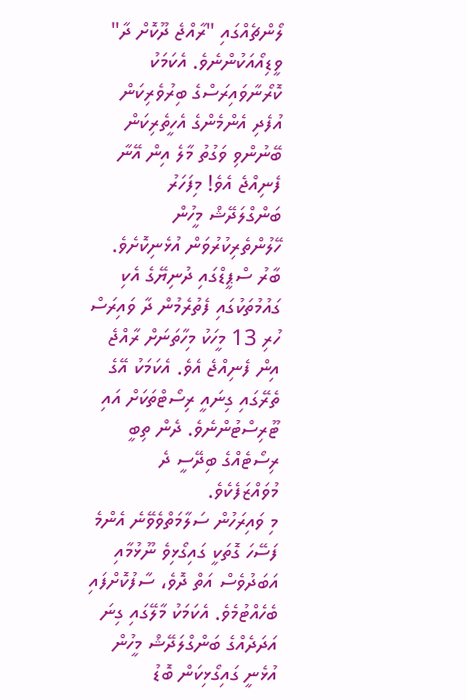ލޯންޗެއްގައި "ރާއްޖެ ދޫކޮށް ދާ" ވީޑިއޯއަކުންނެވެ. އެކަމަކު ކޮރޯނާވައިރަސްގެ ބިރުވެރިކަން އުފެދި އެންމެންގެ އެހީތެރިކަން ބޭނުންވި ވަގުތު މާލެ އިން އޭނާ ފެނިއްޖެ އެވެ! މިފަހަރު ބަންގްލަދޭޝް މީހުން ހޭލުންތެރިކުރުވަން އުޅެނިކޮށެވެ.
ބާރު ސްޕީޑްގައި ދުނިޔޭގެ އެކި ގައުމުތަކުގައި ފެތުރެމުން ދާ ވައިރަސް ހުރި 13 މީހަކު މިހާތަނަށް ރާއްޖެ އިން ފެނިއްޖެ އެވެ. އެކަމަކު އޭގެ ތެރޭގައި ގިނައީ ރިސޯޓްތަކަށް އައި ޓޫރިސްޓުންނެވެ. ދެން ތިބީ ރިސޯޓެއްގެ ބިދޭސީ ދެ މުވައްޒަފެކެވެ.
މި ވައިރަހުން ސަލާމަތްވެވޭނެ އެންމެ ފަސޭހަ ގޮތަކީ ގައިގޯޅިވެ ނޫޅުމާއި އަބަދުވެސް އަތް ދޮވެ، ސާފުކޮށްފައި ބެހެއްޓުމެވެ. އެކަމަކު މާލޭގައި ގިނަ އަދަދެއްގެ ބަންގްލަދޭޝް މީހުން އުޅެނީ ގައިގޯޅިކަން ބޮޑު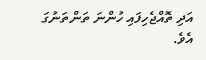އަދި ތޮއްޖެހިފައި ހުންނަ ތަންތަނުގަ އެވެ.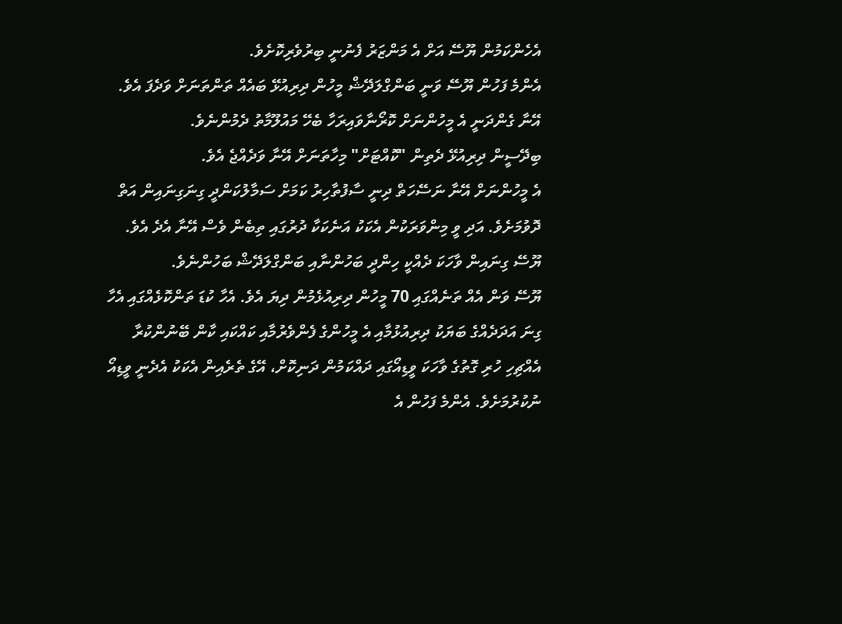އެހެންކަމުން ޔޫސޭ އަށް އެ މަންޒަރު ފެނުނީ ބިރުވެރިކޮށެވެ.
އެންމެ ފަހުން ޔޫސޭ ވަނީ ބަންގްލަދޭޝް މީހުން ދިރިއުޅޭ ބައެއް ތަންތަނަށް ވަދެފަ އެވެ. އޭނާ ގެންދަނީ އެ މީހުންނަށް ކޮރޯނާވައިރަހާ ބެހޭ މައުލޫމާތު ދެމުންނެވެ.
ބިދޭސީން ދިރިއުޅޭ ދެތިން "ކޮއްޓަށް" މިހާތަނަށް އޭނާ ވަދެއްޖެ އެވެ.
އެ މީހުންނަށް އޭނާ ނަސޭހަތް ދިނީ ސާފުތާހިރު ކަމަށް ސަމާލުކަންދީ ގިނަގިނައިން އަތް ދޮވުމަށެވެ. އަދި ވީ މިންވަރަކުން އެކަކު އަނެކަކާ ދުރުގައި ތިބެން ވެސް އޭނާ އެދެ އެވެ.
ޔޫސޭ ގިނައިން ވާހަކަ ދެއްކީ ހިންދީ ބަހުންނާއި ބަންގްލަދޭޝް ބަހުންނެވެ.
ޔޫސޭ ވަން އެއް ތަނެއްގައި 70 މީހުން ދިރިއުޅެމުން ދިޔަ އެވެ. އެހާ ކުޑަ ތަންކޮޅެއްގައި އެހާ ގިނަ އަދަދެއްގެ ބަޔަކު ދިރިއުޅުމާއި އެ މީހުންގެ ފެންވެރުމާއި ކައްކައި ކާން ބޭނުންކުރާ އެއްޗިހި ހުރި ގޮތުގެ ވާހަކަ ވީޑިއޯގައި ދައްކަމުން ދަނިކޮށް، އޭގެ ތެރެއިން އެކަކު އެދެނީ ވީޑިއޯ ނުކުރުމަށެވެ. އެންމެ ފަހުން އެ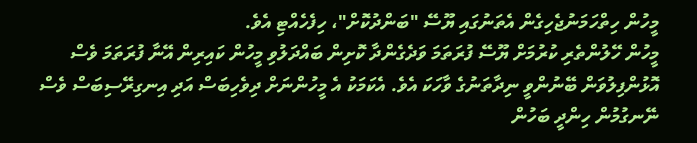މީހުން ހިތްހަމަނުޖެހިގެން އެތަނުގައި ޔޫސޭ "ބަންދުކޮށް"، ހިފެހެއްޓި އެވެ.
މީހުން ހޭލުންތެރި ކުރުމަށް ޔޫސޭ ފުރަތަމަ ވަދެގެންދާ ކޮށިން ބައްދަލުވި މީހުން ކައިރިން އޭނާ ފުރަތަމަ ވެސް އޮޅުންފިލުވަން ބޭނުންވީ ނިދާތަނުގެ ވާހަކަ އެވެ. އެކަމަކު އެ މީހުންނަށް ދިވެހިބަސް އަދި އިނގިރޭސިބަސް ވެސް ނޭނގުމުން ހިންދީ ބަހުން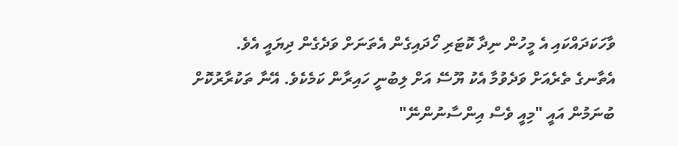ވާހަކަދައްކައި އެ މީހުން ނިދާ ކޮޓަރި ހޯދައިގެން އެތަނަށް ވަދެގެން ދިޔައީ އެވެ.
އެތާނގެ ތެރެއަށް ވަދެވުމާ އެކު ޔޫސޭ އަށް ލިބުނީ ހައިރާން ކަމެކެވެ. އޭނާ ތަކުރާރުކޮށް ބުނަމުން އައީ "މިއީ ވެސް އިންސާނުންނޭ"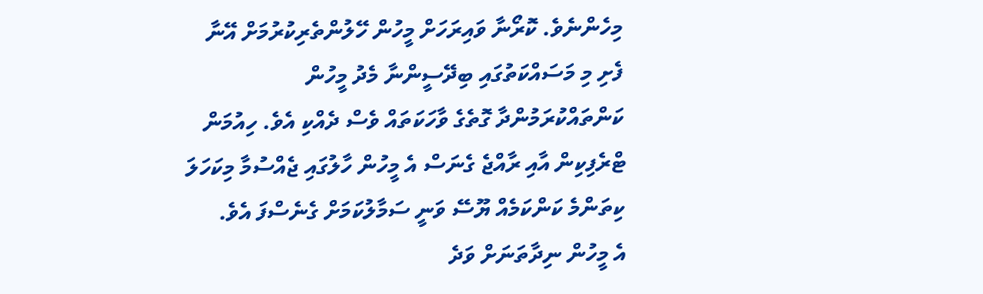މިހެންނެވެ. ކޮރޯނާ ވައިރަހަށް މީހުން ހޭލުންތެރިކުރުމަށް އޭނާ ފެށި މި މަސައްކަތުގައި ބިދޭސީންނާ މެދު މީހުން ކަންތައްކުރަމުންދާ ގޮތެގެ ވާހަކަތައް ވެސް ދެއްކި އެވެ. ހިއުމަން ޓްރެފިކިން އާއި ރާއްޖެ ގެނަސް އެ މީހުން ހާލުގައި ޖެއްސުމާ މިކަހަލަ ކިތަންމެ ކަންކަމެއް ޔޫސޭ ވަނީ ސަމާލުކަމަށް ގެނެސްފަ އެވެ.
އެ މީހުން ނިދާތަނަށް ވަދެ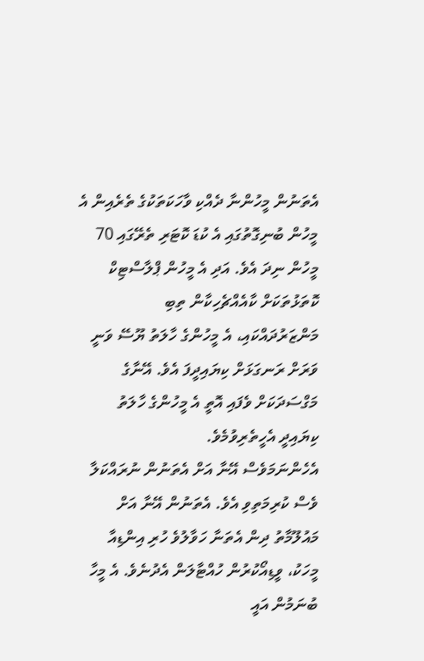އެތަނުން މީހުންނާ ދެއްކި ވާހަކަތަކުގެ ތެރެއިން އެ މީހުން ބުނިގޮތުގައި އެ ކުޑަ ކޮޓަރި ތެރޭގައި 70 މީހުން ނިދަ އެވެ. އަދި އެ މީހުން ޕްލާސްޓިކް ކޮތަޅުތަކަށް ކާއެއްޗެހިކާން ތިބި މަންޒަރުދައްކައި، އެ މީހުންގެ ހާލަތު ޔޫސޭ ވަނީ ވަރަށް ރަނގަޅަށް ކިޔައިދީފަ އެވެ. އޭނާގެ މަގްސަދަކަށް ވެފައި އޮތީ އެ މީހުންގެ ހާލަތު ކިޔައިދީ އެހީތެރިވުމެވެ.
އެހެންނަމަވެސް އޭނާ އަށް އެތަނުން ނުރައްކަލާ ވެސް ކުރިމަތިވި އެވެ. އެތަނުން އޭނާ އަށް މައުލޫމާތު ދިން އެތަނާ ހަވާލުވެ ހުރި އިންޑިއާ މީހަކު، ވީޑިއޯކުރުން ހުއްޓާލަން އެދުނެވެ. އެ މީހާ ބުނަމުން އައީ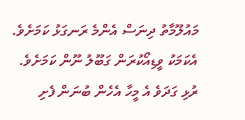މައުލޫމާތު ދިނަސް އެންމެ ރަނގަޅު ކަމަށެވެ. އެކަމަކު ވީޑިއޯކުރަން ގަބޫލު ނޫން ކަމަށެވެ. ރުޅި ގަދަވެ އެ މީހާ އެހެން ބުނަން ފެށި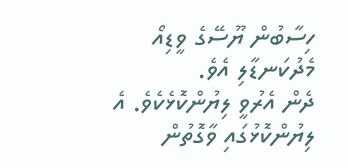ހިސާބުން ޔޫސޭގެ ވީޑިއޯ މެދުކަނޑާލި އެވެ.
ދެން އެރުވީ ލިޔުންކޮޅެކެވެ. އެ ލިޔުންކޮޅުގައި ވާގޮތުން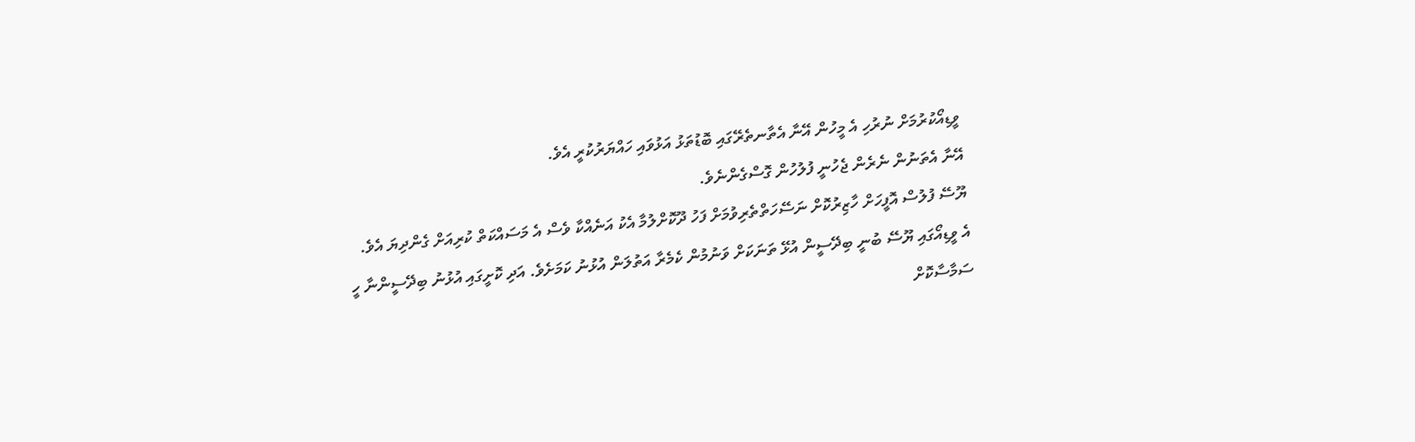ވީޑިއޯކުރުމަށް ނުރުހި އެ މީހުން އޭނާ އެތާނތެރޭގައި ބޮޑުތަޅު އަޅުވައި ހައްޔަރުކުރީ އެވެ.
އޭނާ އެތަނުން ނެރެން ޖެހުނީ ފުލުހުން ގޮސްގެންނެވެ.
ޔޫސޭ ފުލުސް އޮފީހަށް ހާޒިރުކޮށް ނަސޭހަތްތެރިވުމަށް ފަހު ދޫކޮށްލުމާ އެކު އަނެއްކާ ވެސް އެ މަސައްކަތް ކުރިއަށް ގެންދިޔަ އެވެ.
އެ ވީޑިއޯގައި ޔޫސޭ ބުނީ ބިދޭސީން އުޅޭ ތަނަކަށް ވަނުމުން ކެމެރާ އަތުލަން އުޅުނު ކަމަށެވެ. އަދި ކޮށީގައި އުޅުނު ބިދޭސީންނާ ހީ ސަމާސާކޮށް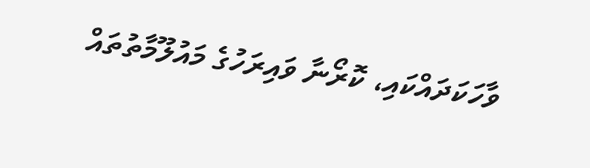ވާހަކަދައްކައި، ކޮރޯނާ ވައިރަހުގެ މައުލޫމާތުތައް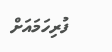ފުރިހަމައަށް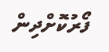ފޯރުކޮށްދިން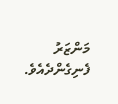މަންޒަރު ފެނިގެންދެއެވެ.